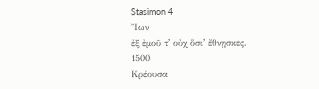Stasimon 4
Ἴων
ἐξ ἐμοῦ τʼ οὐχ ὅσιʼ ἔθνῃσκες.
1500
Κρέουσα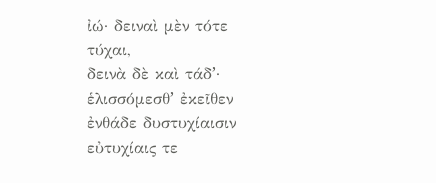ἰώ· δειναὶ μὲν τότε τύχαι,
δεινὰ δὲ καὶ τάδʼ· ἑλισσόμεσθʼ ἐκεῖθεν
ἐνθάδε δυστυχίαισιν εὐτυχίαις τε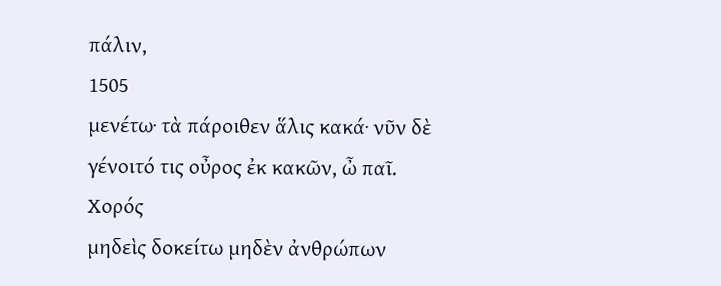πάλιν,
1505
μενέτω· τὰ πάροιθεν ἅλις κακά· νῦν δὲ
γένοιτό τις οὖρος ἐκ κακῶν, ὦ παῖ.
Χορός
μηδεὶς δοκείτω μηδὲν ἀνθρώπων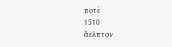ποτὲ
1510
ἄελπτον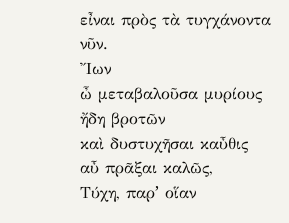εἶναι πρὸς τὰ τυγχάνοντα νῦν.
Ἴων
ὦ μεταβαλοῦσα μυρίους ἤδη βροτῶν
καὶ δυστυχῆσαι καὖθις αὖ πρᾶξαι καλῶς,
Τύχη, παρʼ οἵαν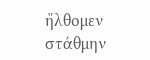ἤλθομεν στάθμην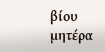βίου
μητέρα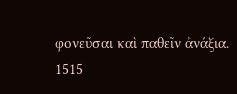φονεῦσαι καὶ παθεῖν ἀνάξια.
1515